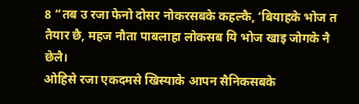8 “तब उ रजा फेनो दोसर नोकरसबके कहल्कै, ‘बियाहके भोज त तैयार छै, महज नौता पाबलाहा लोकसब यि भोज खाइ जोगके नै छेलै।
ओहिसे रजा एकदमसे खिस्याके आपन सैनिकसबके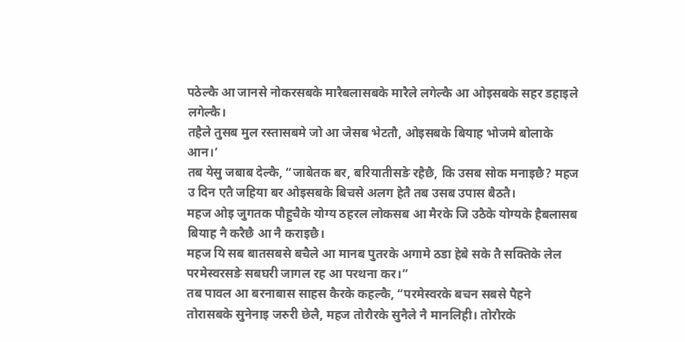पठेल्कै आ जानसे नोकरसबके मारैबलासबके मारैले लगेल्कै आ ओइसबके सहर डहाइले लगेल्कै।
तहैले तुसब मुल रस्तासबमे जो आ जेसब भेटतौ, ओइसबके बियाह भोजमे बोलाके आन।’
तब येसु जबाब देल्कै, “जाबेतक बर, बरियातीसङे रहैछै, कि उसब सोक मनाइछै? महज उ दिन एतै जहिया बर ओइसबके बिचसे अलग हेतै तब उसब उपास बैठतै।
महज ओइ जुगतक पौहुचैके योग्य ठहरल लोकसब आ मैरके जि उठैके योग्यके हैबलासब बियाह नै करैछै आ नै कराइछै।
महज यि सब बातसबसे बचैले आ मानब पुतरके अगामे ठडा हेबे सके तै सक्तिके लेल परमेस्वरसङे सबघरी जागल रह आ परथना कर।”
तब पावल आ बरनाबास साहस कैरके कहल्कै, “परमेस्वरके बचन सबसे पैहने तोरासबके सुनेनाइ जरुरी छेलै, महज तोरौरके सुनैले नै मानलिही। तोरौरके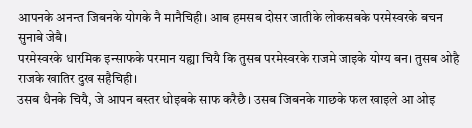आपनके अनन्त जिबनके योगके नै मानैचिही। आब हमसब दोसर जातीके लोकसबके परमेस्वरके बचन सुनाबे जेबै।
परमेस्वरके धारमिक इन्साफके परमान यह्या चियै कि तुसब परमेस्वरके राजमे जाइके योग्य बन। तुसब ओहै राजके खातिर दुख सहैचिही।
उसब धैनके चियै, जे आपन बस्तर धोइबके साफ करैछै। उसब जिबनके गाछके फल खाइले आ ओइ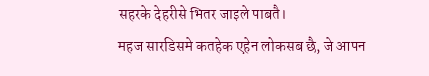सहरके देहरीसे भितर जाइले पाबतै।
महज सारडिसमे कतहेक एहेन लोकसब छै, जे आपन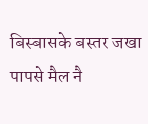बिस्बासके बस्तर जखा पापसे मैल नै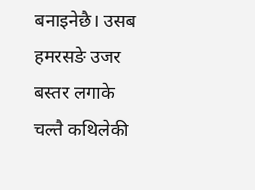बनाइनेछै। उसब हमरसङे उजर बस्तर लगाके चल्तै कथिलेकी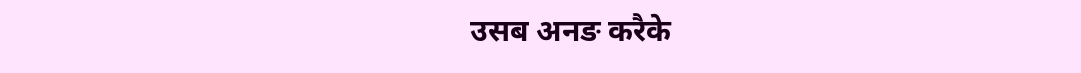उसब अनङ करैके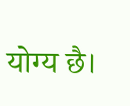योग्य छै।